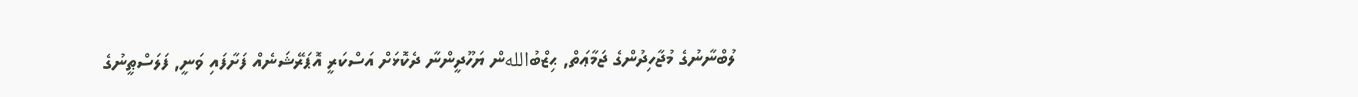ލުބްނާނުގެ މުޖާހިދުންގެ ޖަމާޢަތް, ޙިޒްބުاللهން ޔަހޫދީންނާ ދެކޮޅަށް އަސްކަރީ އޮޕަރޭޝަނެއް ފަށާފައި ވަނީ, ފަލަސްޠީނުގެ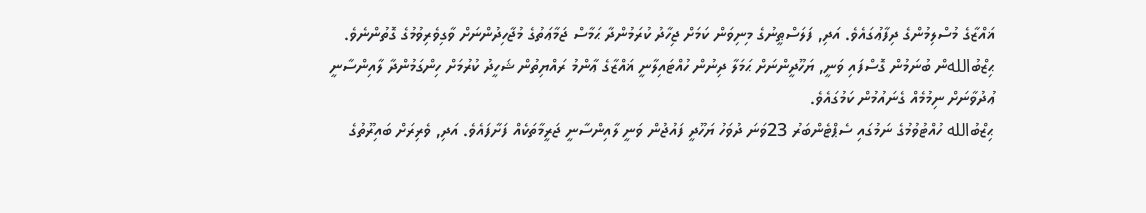ޣައްޒާގެ މުސްލިމުންގެ ދިފާޢުގައެވެ. އަދި, ފަލަސްޠީނުގެ މިނިވަން ކަމަށް ޖިހާދު ކުރަމުންދާ ޙަމާސް ޖަމާޢަތުގެ މުޖާހިދުންނަށް ވާގިވެރިވުމުގެ ގޮތުންނެވެ. ޙިޒްބުاللهން ބުނަމުން ގޮސްފައި ވަނީ, ޔަހޫދީންނަށް ޙަމަލާ ދިނުން ހުއްޓައިލާނީ ޣައްޒާގެ ޢާންމު ރައްޔިތުން ޝަހީދު ކުރުމަށް ހިންގަމުންދާ ލާއިންސާނީ ޢުދުވާނަށް ނިމުމެއް ގެނައުމުން ކަމުގައެވެ.
ޙިޒްބުالله ހުއްޓުވުމުގެ ނަމުގައި ސެޕްޓެންބަރު 23ވަނަ ދުވަހު ޔަހޫދީ ފައުޖުން ވަނީ ލާއިންސާނީ ޖަރީމާތަކެއް ފަށާފައެވެ. އަދި, ވެރިރަށް ބައިރޫތުގެ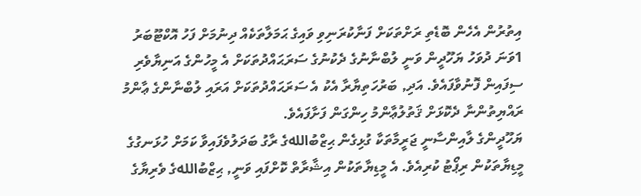އިތުރުން އެހެން ބޮޑެތި ރަށްތަކަށް ފަނާކުރަނިވި ވައިގެ ޙަމަލާތަކެއް ދިނުމަށް ފަހު އޮކްޓޫބަރު 1ވަނަ ދުވަހު ޔަހޫދީން ވަނީ ލުބްނާނުގެ ދެކުނުގެ ސަރަޙައްދުތަކަށް އެ މީހުންގެ އަނިޔާވެރި ސިފައިން ފޮނުވާފައެވެ. އަދި, ބަރުހަތިޔާރާ އެކު އެ ސަރަޙައްދުތަކަށް އަރައި ލުބްނާންގެ ޢާންމު ރައްޔިތުންނާ ދެކޮޅަށް ޤަތުލުޢާންމު ހިންގަން ފަށާފައެވެ.
ޔަހޫދީންގެ ލާއިންސާނީ ޖަރީމާތަކާ ގުޅިގެން ޙިޒްބުاللهގެ ރާގު ބަދަލުވެފައިވާ ކަމަށް ހުޅަނގުގެ މީޑިޔާތަކުން ރިޕޯޓު ކުރިއެވެ. އެ މީޑިޔާތަކުން އިޝާރާތް ކޮށްފައި ވަނީ, ޙިޒްބުاللهގެ ވެރިޔާގެ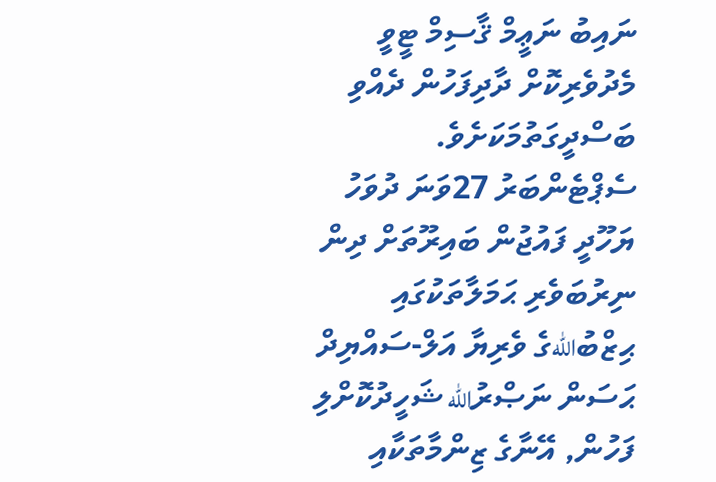ނައިބު ނަޢީމް ޤާސިމް ޓީވީ މެދުވެރިކޮށް ދާދިފަހުން ދެއްވި ބަސްދީގަތުމަކަށެވެ. ސެޕްޓެންބަރު 27ވަނަ ދުވަހު ޔަހޫދީ ފައުޖުން ބައިރޫތަށް ދިން ނިރުބަވެރި ޙަމަލާތަކުގައި ޙިޒްބުاللهގެ ވެރިޔާ އަލް-ސައްޔިދް ޙަސަން ނަޞްރުالله ޝަހީދުކޮށްލި ފަހުން, އޭނާގެ ޒިންމާތަކާއި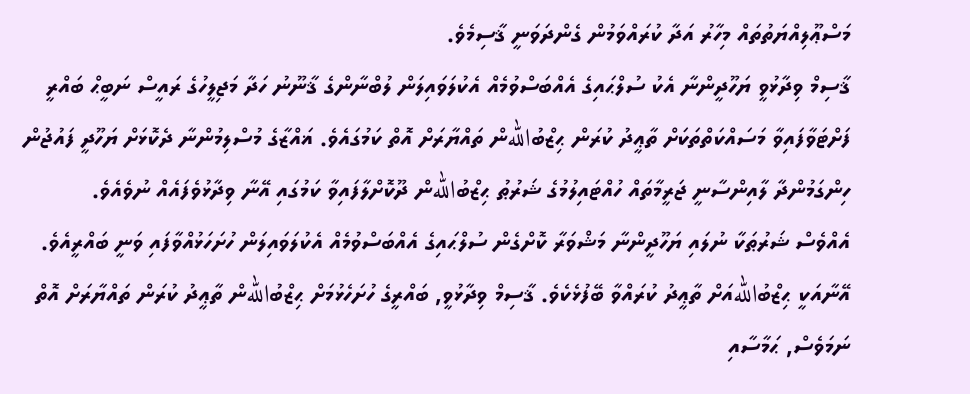މަސްޢޫލިއްޔަތުތައް މިހާރު އަދާ ކުރައްވަމުން ގެންދަވަނީ ޤާސިމެވެ.
ޤާސިމް ވިދާޅުވީ ޔަހޫދީންނާ އެކު ސުލްޙައިގެ އެއްބަސްވުމެއް އެކުލަވައިލަން ލުބްނާންގެ ޤާނޫނު ހަދާ މަޖިލީހުގެ ރައީސް ނަބީޙް ބައްރީ ފަށްޓަވާފައިވާ މަސައްކަތްތަކަށް ތާޢީދު ކުރަން ޙިޒްބުاللهން ތައްޔާރަށް އޮތް ކަމުގައެވެ. ޣައްޒާގެ މުސްލިމުންނާ ދެކޮޅަށް ޔަހޫދީ ފައުޖުން ހިންގަމުންދާ ލާއިންސާނީ ޖަރީމާތައް ހުއްޓައިލުމުގެ ޝަރުޠު ޙިޒްބުاللهން ދޫކޮށްލާފައިވާ ކަމުގައި އޭނާ ވިދާޅުވެފައެއް ނުވެއެވެ.
އެއްވެސް ޝަރުޠަކާ ނުލައި ޔަހޫދީންނާ މަޝްވަރާ ކޮށްގެން ސުލްޙައިގެ އެއްބަސްވުމެއް އެކުލަވައިލަން ހުށަހަޅުއްވާފައި ވަނީ ބައްރީއެވެ. އޭނާއަކީ ޙިޒްބުاللهއަށް ތާޢީދު ކުރައްވާ ބޭފުޅެކެވެ. ޤާސިމް ވިދާޅުވީ, ބައްރީގެ ހުށަހެޅުމަށް ޙިޒްބުاللهން ތާޢީދު ކުރަން ތައްޔާރަށް އޮތް ނަމަވެސް, ޙަމާސާއި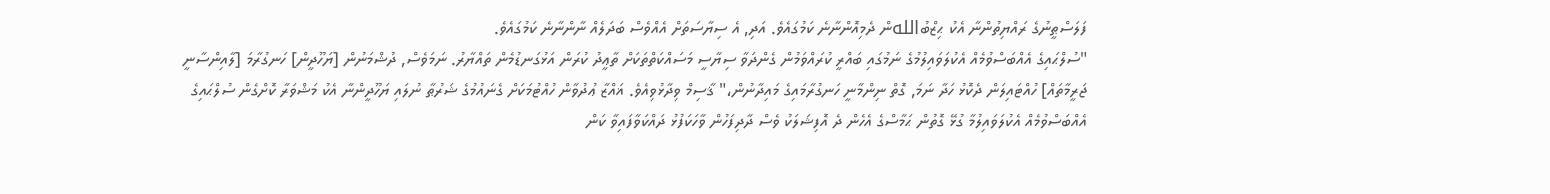ފަލަސްޠީނުގެ ރައްޔިތުންނާ އެކު ޙިޒްބުاللهން ދެމިއޮންނާނެ ކަމުގައެވެ. އަދި, އެ ސިޔާސަތަށް އެއްވެސް ބަދަލެއް ނާންނާނެ ކަމުގައެވެ.
"ސުލްޙައިގެ އެއްބަސްވުމެއް އެކުލަވައިލުމުގެ ނަމުގައި ބައްރީ ކުރައްވަމުން ގެންދަވާ ސިޔާސީ މަސައްކަތްތަކަށް ތާޢީދު ކުރަން އަޅުގަނޑުމެން ތައްޔާރު. ނަމަވެސް, ދުޝްމަނުން [ޔަހޫދީން] ހަނގުރާމަ [ލާއިންސާނީ ޖަރީމާތައް] ހުއްޓައިލަން ދެކޮޅު ހަދާ ނަމަ, ގޮތް ނިންމާނީ ހަނގުރާމައިގެ މައިދާނުން،" ޤާސިމް ވިދާޅުވިއެވެ. ޣައްޒާ ޢުދުވާން ހުއްޓުމަކަށް ގެނައުމުގެ ޝަރުޠާ ނުލައި ޔަހޫދީންނާ އެކު މަޝްވަރާ ކޮށްގެން ސުލްޙައިގެ އެއްބަސްވުމެއް އެކުލަވައިލުމާ ގުޅޭ ގޮތުން ޙަމާސްގެ އެހެން ދެ އޮފިޝަލަކު ވެސް ދާދިފަހުން ވާހަކަފުޅު ދައްކަވާފައިވާ ކަން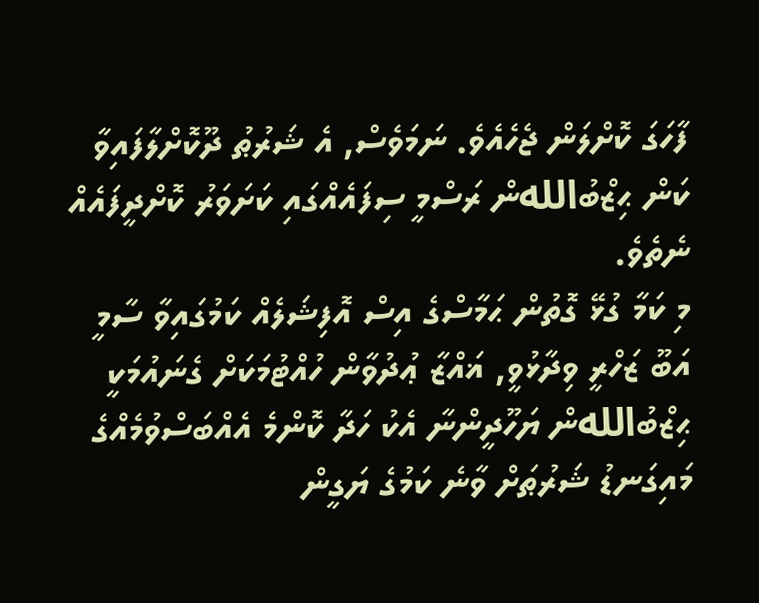ފާހަގަ ކޮށްލަން ޖެހެއެވެ. ނަމަވެސް, އެ ޝަރުޠު ދޫކޮށްލާފައިވާ ކަން ޙިޒްބުاللهން ރަސްމީ ސިފައެއްގައި ކަށަވަރު ކޮށްދީފައެއް ނެތެވެ.
މި ކަމާ ގުޅޭ ގޮތުން ޙަމާސްގެ އިސް އޮފިޝަލެއް ކަމުގައިވާ ސާމީ އަބޫ ޒަހްރީ ވިދާޅުވީ, ޣައްޒާ ޢުދުވާން ހުއްޓުމަކަށް ގެނައުމަކީ ޙިޒްބުاللهން ޔަހޫދީންނާ އެކު ހަދާ ކޮންމެ އެއްބަސްވުމެއްގެ މައިގަނޑު ޝަރުޠަށް ވާނެ ކަމުގެ ޔަގީން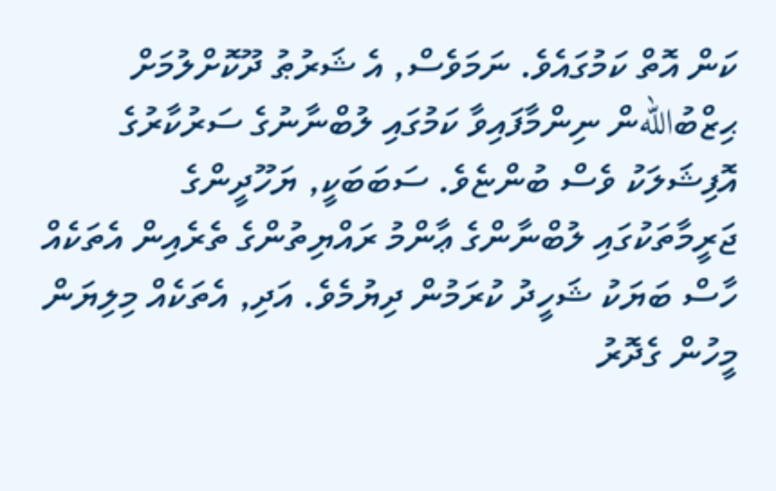ކަން އޮތް ކަމުގައެވެ. ނަމަވެސް, އެ ޝަރުޠު ދޫކޮށްލުމަށް ޙިޒްބުاللهން ނިންމާފައިވާ ކަމުގައި ލުބްނާނުގެ ސަރުކާރުގެ އޮފިޝަލަކު ވެސް ބުންޏެވެ. ސަބަބަކީ, ޔަހޫދީންގެ ޖަރީމާތަކުގައި ލުބްނާންގެ ޢާންމު ރައްޔިތުންގެ ތެރެއިން އެތަކެއް ހާސް ބަޔަކު ޝަހީދު ކުރަމުން ދިޔުމެވެ. އަދި, އެތަކެއް މިލިޔަން މީހުން ގެދޮރު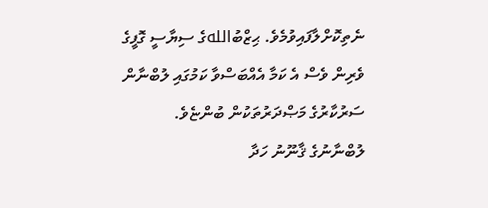ނެތިކޮށްލާފައިވުމެވެ. ޙިޒްބުاللهގެ ސިޔާސީ ގޮފީގެ ވެރިން ވެސް އެ ކަމާ އެއްބަސްވާ ކަމުގައި ލުބްނާން ސަރުކާރުގެ މަޞްދަރުތަކުން ބުންޏެވެ.
ލުބްނާނުގެ ޤާނޫނު ހަދާ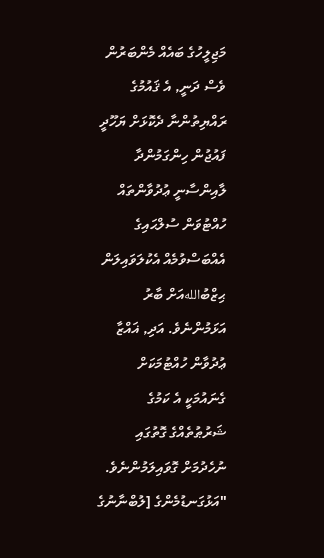މަޖިލީހުގެ ބައެއް މެންބަރުން ވެސް ދަނީ, އެ ޤައުމުގެ ރައްޔިތުންނާ ދެކޮޅަށް ޔަހޫދީ ފައުޖުން ހިންގަމުންދާ ލާއިންސާނީ ޢުދުވާންތައް ހުއްޓުވަން ސުލްޙައިގެ އެއްބަސްވުމެއް އެކުލަވައިލަން ޙިޒްބުاللهއަށް ބާރު އަޅަމުންނެވެ. އަދި, ޣައްޒާ ޢުދުވާން ހުއްޓުމަކަށް ގެނައުމަކީ އެ ކަމުގެ ޝަރުޠުތެއްގެ ގޮތުގައި ނުހެދުމަށް ގޮވައިލަމުންނެވެ. "އަޅުގަނޑުމެންގެ [ލުބްނާނުގެ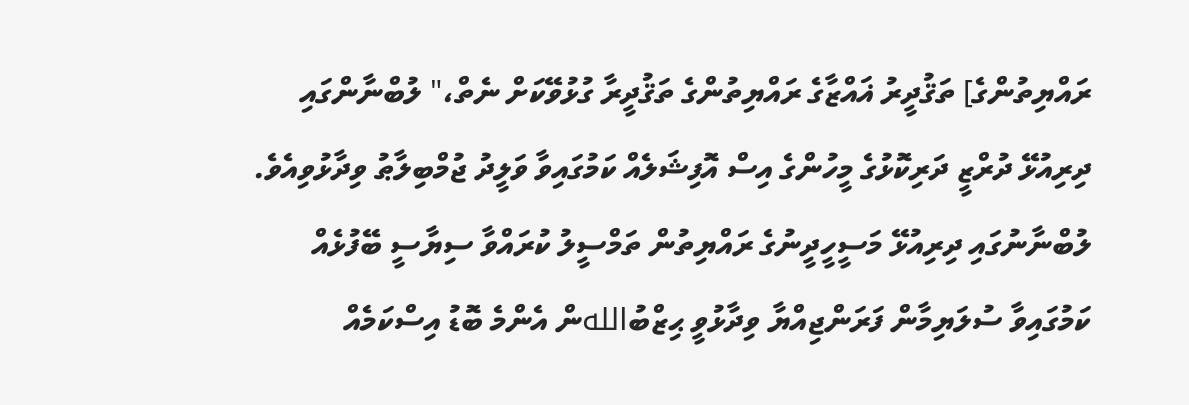ރައްޔިތުންގެ] ތަޤުދީރު ޣައްޒާގެ ރައްޔިތުންގެ ތަޤުދީރާ ގުޅުވޭކަށް ނެތް،" ލުބްނާންގައި ދިރިއުޅޭ ދުރްޒީ ދަރިކޮޅުގެ މީހުންގެ އިސް އޮފިޝަލެއް ކަމުގައިވާ ވަލީދު ޖުމްބިލާޠު ވިދާޅުވިއެވެ.
ލުބްނާނުގައި ދިރިއުޅޭ މަސީހީދީނުގެ ރައްޔިތުން ތަމްސީލު ކުރައްވާ ސިޔާސީ ބޭފުޅެއް ކަމުގައިވާ ސުލަޔިމާން ފަރަންޖިއްޔާ ވިދާޅުވީ ޙިޒްބުاللهން އެންމެ ބޮޑު އިސްކަމެއް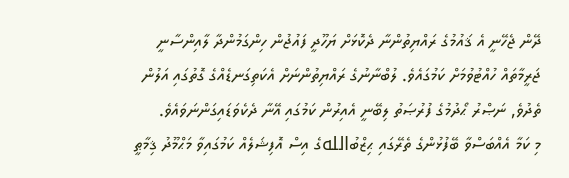ދޭން ޖެހޭނީ އެ ޤައުމުގެ ރައްޔިތުންނާ ދެކޮޅަށް ޔަހޫދީ ފައުޖުން ހިންގަމުންދާ ލާއިންސާނީ ޖަރީމާތައް ހުއްޓުވުމަށް ކަމުގައެވެ. ލުބްނާނުގެ ރައްޔިތުންނަށް އެކަތިގަނޑެއްގެ ގޮތުގައި އަލުން ތެދުވެ, ނަޞްރު ޙޯދުމުގެ ފުރުޞަތު ލިބޭނީ އެއިރުން ކަމުގައި އޭނާ ދެކެވަޑައިގަންނަވައެވެ.
މި ކަމާ އެއްބަސްވާ ބޭފުޅުންގެ ތެރޭގައި ޙިޒްބުاللهގެ އިސް އޮފިޝަލެއް ކަމުގައިވާ މަޙްމޫދު ޤިމާޠީ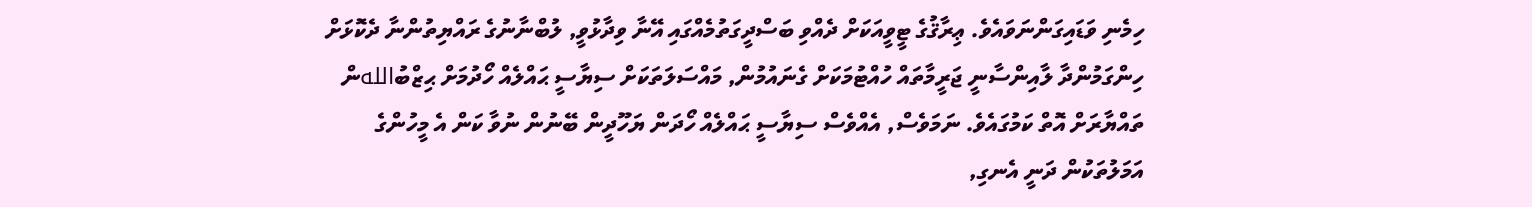ހިމެނި ވަޑައިގަންނަވައެވެ. ޢިރާޤުގެ ޓީވީއަކަށް ދެއްވި ބަސްދީގަތުމެއްގައި އޭނާ ވިދާޅުވީ, ލުބްނާނުގެ ރައްޔިތުންނާ ދެކޮޅަށް ހިންގަމުންދާ ލާއިންސާނީ ޖަރީމާތައް ހުއްޓުމަކަށް ގެނައުމުން, މައްސަލަތަކަށް ސިޔާސީ ޙައްލެއް ހޯދުމަށް ޙިޒްބުاللهން ތައްޔާރަށް އޮތް ކަމުގައެވެ. ނަމަވެސް, އެއްވެސް ސިޔާސީ ޙައްލެއް ހޯދަން ޔަހޫދީން ބޭނުން ނުވާ ކަން އެ މީހުންގެ އަމަލުތަކުން ދަނީ އެނގި,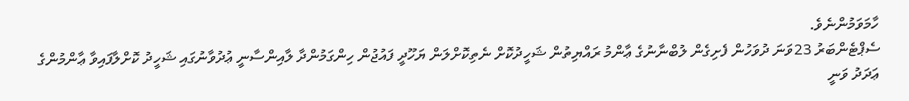ހާމަވަމުންނެވެ.
ސެޕްޓެންބަރު 23ވަނަ ދުވަހުން ފެށިގެން ލުބްނާނުގެ ޢާންމު ރައްޔިތުން ޝަހީދުކޮށް ނެތިކޮށްލަން ޔަހޫދީ ފައުޖުން ހިންގަމުންދާ ލާއިންސާނީ ޢުދުވާނުގައި ޝަހީދު ކޮށްލާފައިވާ ޢާންމުންގެ ޢަދަދު ވަނީ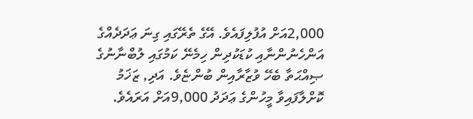2,000އަށް އުފުލިފައެވެ. އޭގެ ތެރޭގައި ގިނަ ޢަދަދެއްގެ އަންހެނުންނާއި ކުޑަކުދިން ހިމެނޭ ކަމުގައި ލުބްނާނުގެ ޞިއްޙަތާ ބެހޭ ވުޒާރާއިން ބުންޏެވެ. އަދި, ޒަޚަމު ކޮށްލާފައިވާ މީހުންގެ ޢަދަދު 9,000އަށް އަރައެވެ.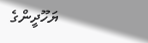ޔަހޫދީންގެ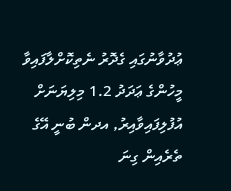ޢުދުވާނުގައި ގެދޮރު ނެތިކޮށްލާފައިވާ މީހުންގެ ޢަދަދު 1.2 މިލިޔަނަށް އުފުލިފައިވާއިރު, އދން ބުނީ އޭގެ ތެރެއިން ގިނަ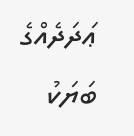ޢަދަދެއްގެ ބަޔަކު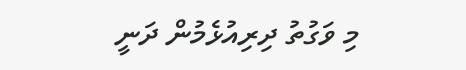މި ވަގުތު ދިރިއުޅެމުން ދަނީ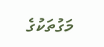މަގުތަކުގެ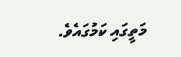މަތީގައި ކަމުގައެވެ.